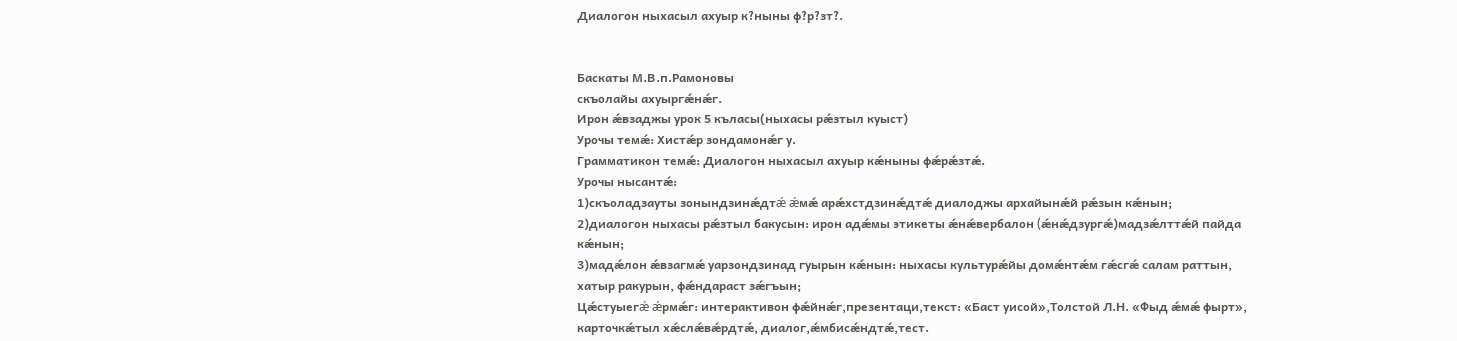Диалогон ныхасыл ахуыр к?ныны ф?р?зт?.


Баскаты М.В.п.Рамоновы
скъолайы ахуыргǽнǽг.
Ирон ǽвзаджы урок 5 къласы(ныхасы рǽзтыл куыст)
Урочы темǽ: Хистǽр зондамонǽг у.
Грамматикон темǽ: Диалогон ныхасыл ахуыр кǽныны фǽрǽзтǽ.
Урочы нысантǽ:
1)скъоладзауты зонындзинǽдтǽ ǽмǽ арǽхстдзинǽдтǽ диалоджы архайынǽй рǽзын кǽнын;
2)диалогон ныхасы рǽзтыл бакусын: ирон адǽмы этикеты ǽнǽвербалон (ǽнǽдзургǽ)мадзǽлттǽй пайда кǽнын;
3)мадǽлон ǽвзагмǽ уарзондзинад гуырын кǽнын: ныхасы культурǽйы домǽнтǽм гǽсгǽ салам раттын, хатыр ракурын, фǽндараст зǽгъын;
Цǽстуыегǽ ǽрмǽг: интерактивон фǽйнǽг,презентаци,текст: «Баст уисой»,Толстой Л.Н. «Фыд ǽмǽ фырт», карточкǽтыл хǽслǽвǽрдтǽ, диалог,ǽмбисǽндтǽ,тест.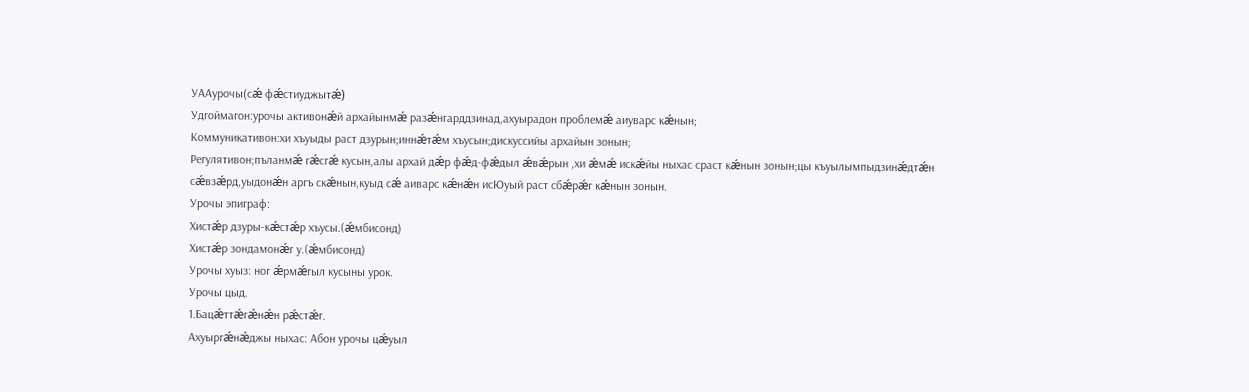УААурочы(сǽ фǽстиуджытǽ)
Удгоймагон:урочы активонǽй архайынмǽ разǽнгарддзинад,ахуырадон проблемǽ аиуварс кǽнын;
Коммуникативон:хи хъуыды раст дзурын;иннǽтǽм хъусын;дискуссийы архайын зонын;
Регулятивон;пъланмǽ гǽсгǽ кусын,алы архай дǽр фǽд-фǽдыл ǽвǽрын ,хи ǽмǽ искǽйы ныхас сраст кǽнын зонын;цы къуылымпыдзинǽдтǽн сǽвзǽрд,уыдонǽн аргъ скǽнын,куыд сǽ аиварс кǽнǽн исЮуый раст сбǽрǽг кǽнын зонын.
Урочы эпиграф:
Хистǽр дзуры-кǽстǽр хъусы.(ǽмбисонд)
Хистǽр зондамонǽг у.(ǽмбисонд)
Урочы хуыз: ног ǽрмǽгыл кусыны урок.
Урочы цыд.
1.Бацǽттǽгǽнǽн рǽстǽг.
Ахуыргǽнǽджы ныхас: Абон урочы цǽуыл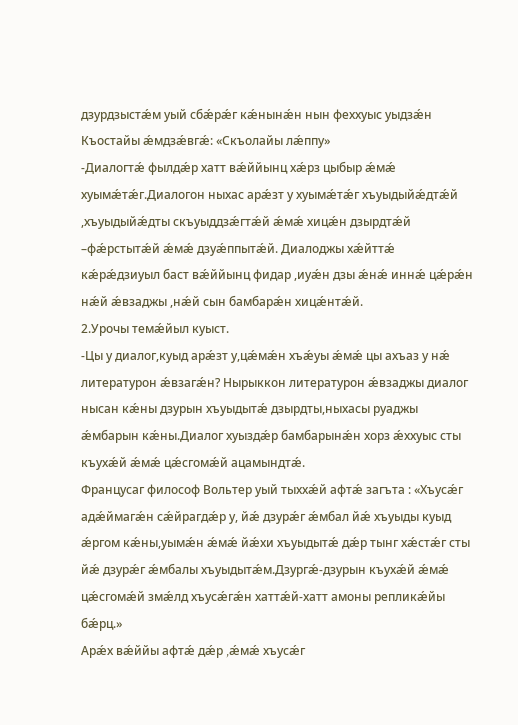дзурдзыстǽм уый сбǽрǽг кǽнынǽн нын феххуыс уыдзǽн Къостайы ǽмдзǽвгǽ: «Скъолайы лǽппу»
-Диалогтǽ фылдǽр хатт вǽййынц хǽрз цыбыр ǽмǽ хуымǽтǽг.Диалогон ныхас арǽзт у хуымǽтǽг хъуыдыйǽдтǽй ,хъуыдыйǽдты скъуыддзǽгтǽй ǽмǽ хицǽн дзырдтǽй –фǽрстытǽй ǽмǽ дзуǽппытǽй. Диалоджы хǽйттǽ кǽрǽдзиуыл баст вǽййынц фидар ,иуǽн дзы ǽнǽ иннǽ цǽрǽн нǽй ǽвзаджы ,нǽй сын бамбарǽн хицǽнтǽй.
2.Урочы темǽйыл куыст.
-Цы у диалог,куыд арǽзт у,цǽмǽн хъǽуы ǽмǽ цы ахъаз у нǽ литературон ǽвзагǽн? Нырыккон литературон ǽвзаджы диалог нысан кǽны дзурын хъуыдытǽ дзырдты,ныхасы руаджы ǽмбарын кǽны.Диалог хуыздǽр бамбарынǽн хорз ǽххуыс сты къухǽй ǽмǽ цǽсгомǽй ацамындтǽ.
Францусаг философ Вольтер уый тыххǽй афтǽ загъта : «Хъусǽг адǽймагǽн сǽйрагдǽр у, йǽ дзурǽг ǽмбал йǽ хъуыды куыд ǽргом кǽны,уымǽн ǽмǽ йǽхи хъуыдытǽ дǽр тынг хǽстǽг сты йǽ дзурǽг ǽмбалы хъуыдытǽм.Дзургǽ-дзурын къухǽй ǽмǽ цǽсгомǽй змǽлд хъусǽгǽн хаттǽй-хатт амоны репликǽйы бǽрц.»
Арǽх вǽййы афтǽ дǽр ,ǽмǽ хъусǽг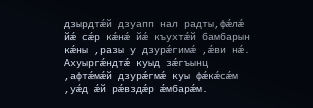дзырдтǽй дзуапп нал радты,фǽлǽ йǽ сǽр кǽнǽ йǽ къухтǽй бамбарын кǽны ,разы у дзурǽгимǽ ,ǽви нǽ. Ахуыргǽндтǽ куыд зǽгъынц ,афтǽмǽй дзурǽгмǽ куы фǽкǽсǽм ,уǽд ǽй рǽвздǽр ǽмбарǽм.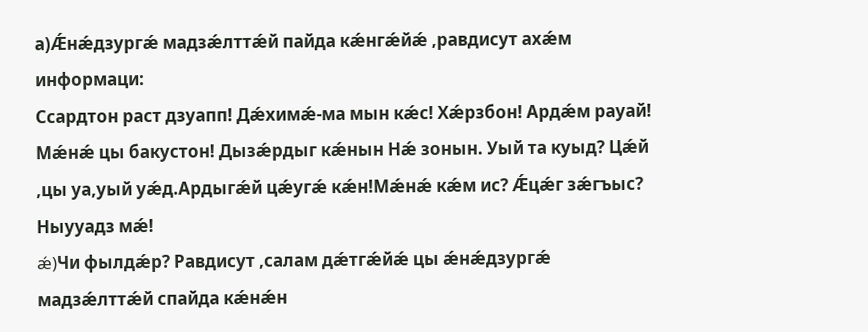а)Ǽнǽдзургǽ мадзǽлттǽй пайда кǽнгǽйǽ ,равдисут ахǽм информаци:
Ссардтон раст дзуапп! Дǽхимǽ-ма мын кǽс! Хǽрзбон! Ардǽм рауай! Мǽнǽ цы бакустон! Дызǽрдыг кǽнын Нǽ зонын. Уый та куыд? Цǽй ,цы уа,уый уǽд.Ардыгǽй цǽугǽ кǽн!Мǽнǽ кǽм ис? Ǽцǽг зǽгъыс? Ныууадз мǽ!
ǽ)Чи фылдǽр? Равдисут ,салам дǽтгǽйǽ цы ǽнǽдзургǽ мадзǽлттǽй спайда кǽнǽн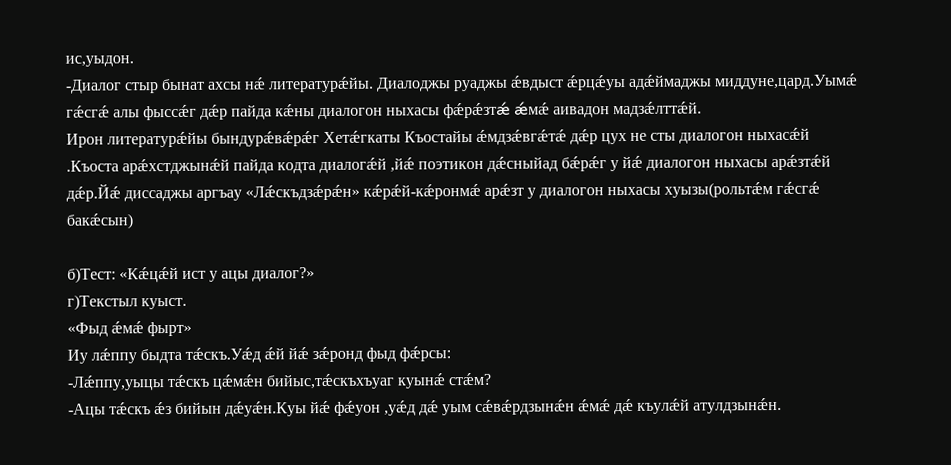ис,уыдон.
-Диалог стыр бынат ахсы нǽ литературǽйы. Диалоджы руаджы ǽвдыст ǽрцǽуы адǽймаджы миддуне,цард.Уымǽ гǽсгǽ алы фыссǽг дǽр пайда кǽны диалогон ныхасы фǽрǽзтǽ ǽмǽ аивадон мадзǽлттǽй.
Ирон литературǽйы бындурǽвǽрǽг Хетǽгкаты Къостайы ǽмдзǽвгǽтǽ дǽр цух не сты диалогон ныхасǽй .Къоста арǽхстджынǽй пайда кодта диалогǽй ,йǽ поэтикон дǽсныйад бǽрǽг у йǽ диалогон ныхасы арǽзтǽй дǽр.Йǽ диссаджы аргъау «Лǽскъдзǽрǽн» кǽрǽй-кǽронмǽ арǽзт у диалогон ныхасы хуызы(рольтǽм гǽсгǽ бакǽсын)

б)Тест: «Кǽцǽй ист у ацы диалог?»
г)Текстыл куыст.
«Фыд ǽмǽ фырт»
Иу лǽппу быдта тǽскъ.Уǽд ǽй йǽ зǽронд фыд фǽрсы:
-Лǽппу,уыцы тǽскъ цǽмǽн бийыс,тǽскъхъуаг куынǽ стǽм?
-Ацы тǽскъ ǽз бийын дǽуǽн.Куы йǽ фǽуон ,уǽд дǽ уым сǽвǽрдзынǽн ǽмǽ дǽ къулǽй атулдзынǽн.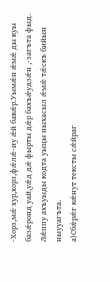-Хорз,мǽ хур,хорз,фǽлǽ-иу ǽй бавǽр.Уымǽн ǽмǽ ды куы базǽронд уай,уǽд дǽ фырты дǽр бахъǽудзǽн ,-загъта фыд.
Лǽппу ахъуыды кодта уыцы ныхасыл ǽмǽ тǽскъ бийын ныууагъта.
а)Сбǽрǽг кǽнут тексты сǽйраг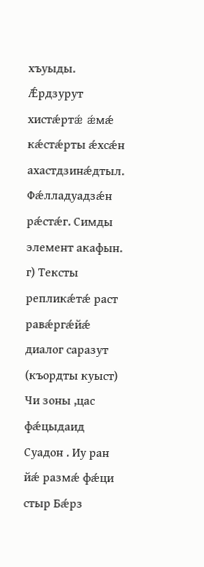хъуыды. Ǽрдзурут хистǽртǽ ǽмǽ кǽстǽрты ǽхсǽн ахастдзинǽдтыл.
Фǽлладуадзǽн рǽстǽг. Симды элемент акафын.
г) Тексты репликǽтǽ раст равǽргǽйǽ диалог саразут (къордты куыст)
Чи зоны ,цас фǽцыдаид Суадон . Иу ран йǽ размǽ фǽци стыр Бǽрз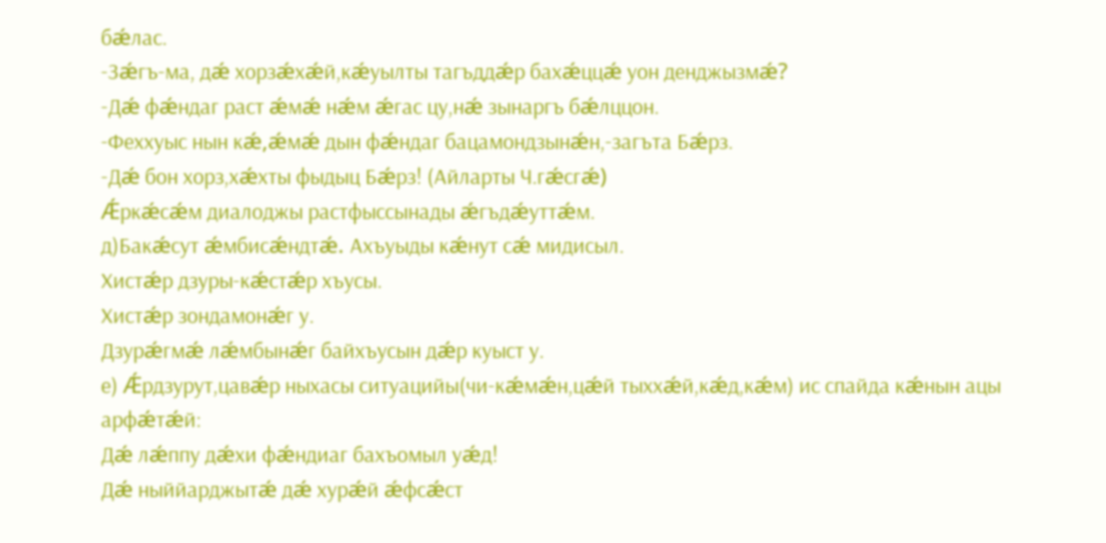бǽлас.
-Зǽгъ-ма, дǽ хорзǽхǽй,кǽуылты тагъддǽр бахǽццǽ уон денджызмǽ?
-Дǽ фǽндаг раст ǽмǽ нǽм ǽгас цу,нǽ зынаргъ бǽлццон.
-Феххуыс нын кǽ,ǽмǽ дын фǽндаг бацамондзынǽн,-загъта Бǽрз.
-Дǽ бон хорз,хǽхты фыдыц Бǽрз! (Айларты Ч.гǽсгǽ)
Ǽркǽсǽм диалоджы растфыссынады ǽгъдǽуттǽм.
д)Бакǽсут ǽмбисǽндтǽ. Ахъуыды кǽнут сǽ мидисыл.
Хистǽр дзуры-кǽстǽр хъусы.
Хистǽр зондамонǽг у.
Дзурǽгмǽ лǽмбынǽг байхъусын дǽр куыст у.
е) Ǽрдзурут,цавǽр ныхасы ситуацийы(чи-кǽмǽн,цǽй тыххǽй,кǽд,кǽм) ис спайда кǽнын ацы арфǽтǽй:
Дǽ лǽппу дǽхи фǽндиаг бахъомыл уǽд!
Дǽ ныййарджытǽ дǽ хурǽй ǽфсǽст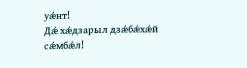уǽнт!
Дǽ хǽдзарыл дзǽбǽхǽй сǽмбǽл!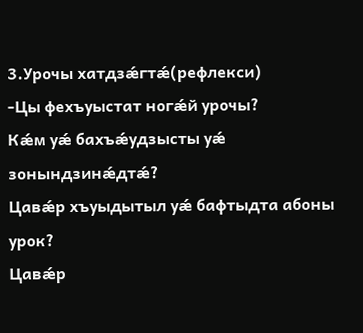3.Урочы хатдзǽгтǽ(рефлекси)
-Цы фехъуыстат ногǽй урочы?
Кǽм уǽ бахъǽудзысты уǽ зонындзинǽдтǽ?
Цавǽр хъуыдытыл уǽ бафтыдта абоны урок?
Цавǽр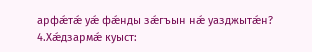арфǽтǽ уǽ фǽнды зǽгъын нǽ уазджытǽн?
4.Хǽдзармǽ куыст: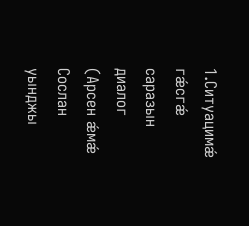1.Ситуацимǽ гǽсгǽ саразын диалог (Арсен ǽмǽ Сослан уынджы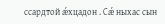ссардтой ǽхцадон . Сǽ ныхас сын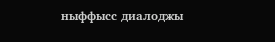ныффысс диалоджы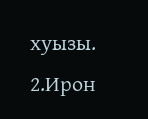хуызы.
2.Ирон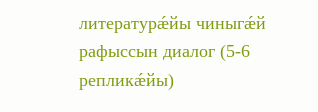литературǽйы чиныгǽй рафыссын диалог (5-6 репликǽйы)